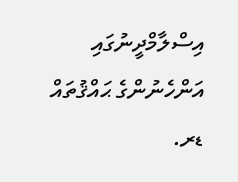އިސްލާމްދީނުގައި އަންހެނުންގެ ޙައްޤުތައް
ޑރ.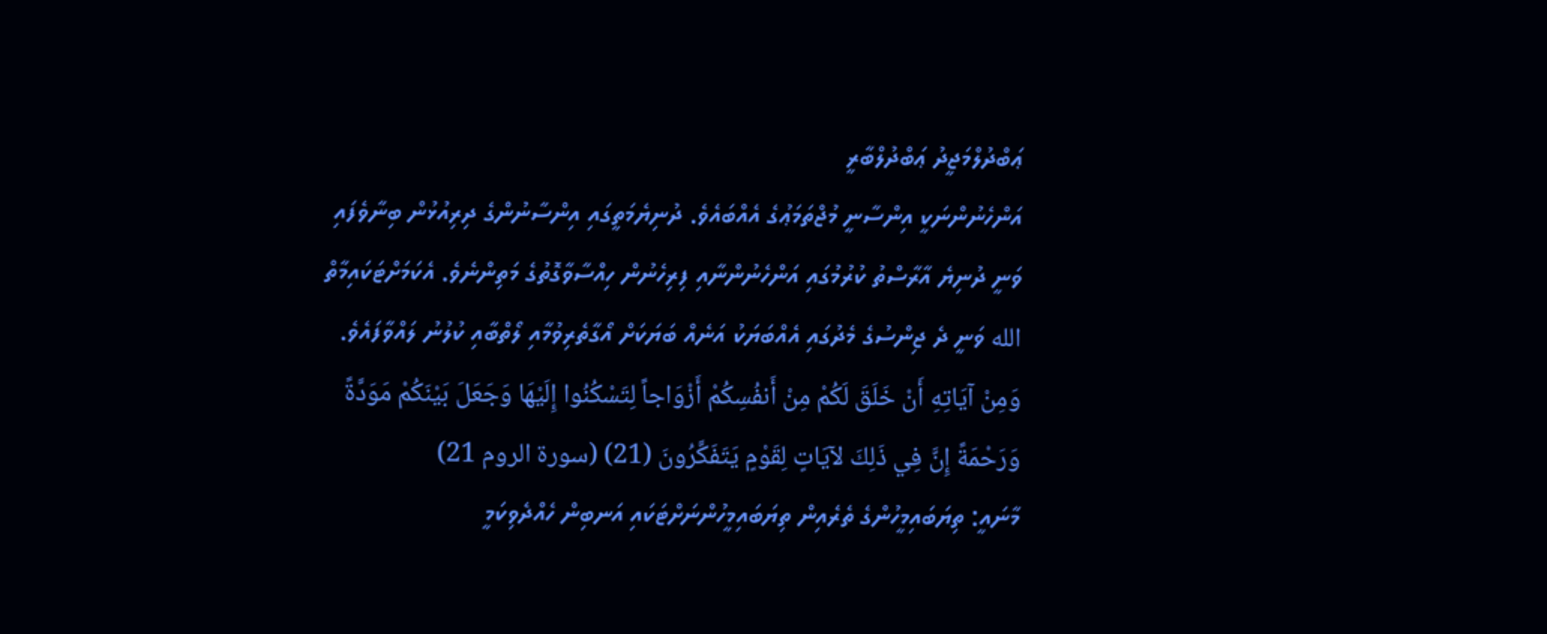ޢަބްދުލްމަޖީދު ޢަބްދުލްބާރީ
އަންހެނުންނަކީ އިންސާނީ މުޖްތަމަޢުގެ އެއްބައެވެ. ދުނިޔެމަތީގައި އިންސާނުންގެ ދިރިއުޅުން ބިނާވެފައި ވަނީ ދުނިޔެ އާރާސްތު ކުރުމުގައި އަންހެނުންނާއި ފިރިހެނުން ހިއްސާވާގޮތުގެ މަތިންނެވެ. އެކަމަށްޓަކައިމާތް الله ވަނީ ދެ ޖިންސުގެ މެދުގައި އެއްބަޔަކު އަނެއް ބަޔަކަށް އޯގާތެރިވުމާއި ލޯތްބާއި ކުލުނު ލައްވާފައެވެ. وَمِنْ آيَاتِهِ أَنْ خَلَقَ لَكُمْ مِنْ أَنفُسِكُمْ أَزْوَاجاً لِتَسْكُنُوا إِلَيْهَا وَجَعَلَ بَيْنَكُمْ مَوَدَّةً وَرَحْمَةً إِنَّ فِي ذَلِكَ لآيَاتٍ لِقَوْمٍ يَتَفَكَّرُونَ (21) (سورة الروم 21)
މާނައީ: ތިޔަބައިމީހުންގެ ތެރެއިން ތިޔަބައިމީހުންނަށްޓަކައި އަނބިން ހެއްދެވިކަމީ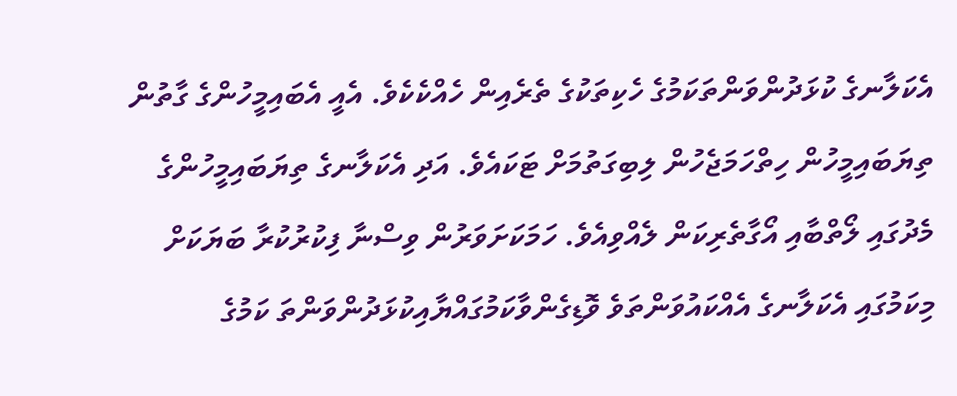އެކަލާނގެ ކުޅަދުންވަންތަކަމުގެ ހެކިތަކުގެ ތެރެއިން ހެއްކެކެވެ. އެއީ އެބައިމީހުންގެ ގާތުން ތިޔަބައިމީހުން ހިތްހަމަޖެހުން ލިބިގަތުމަށް ޓަކައެވެ. އަދި އެކަލާނގެ ތިޔަބައިމީހުންގެ މެދުގައި ލޯތްބާއި އޯގާތެރިކަން ލެއްވިއެވެ. ހަމަކަށަވަރުން ވިސްނާ ފިކުރުކުރާ ބަޔަކަށް މިކަމުގައި އެކަލާނގެ އެއްކައުވަންތަވެ ވޮޑިގެންވާކަމުގައްޔާއިކުޅަދުންވަންތަ ކަމުގެ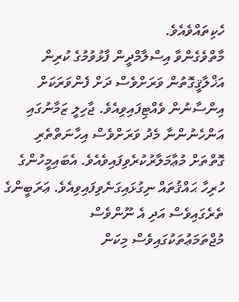ހެކިތައްވެއެވެ.
މާތްވެގެންވާ އިސްލާމްދީން ފާޅުވުމުގެ ކުރިން އަޚްލާޤީގޮތުން ވަރަށްވެސް ދަށް ފެންވަރަކަށް އިންސާނުން ވެއްޓިފައިވިއެވެ. ޖާހިލީ ޒަމާނުގައި އަންހެނުންނާ މެދު ވަރަށްވެސް އިހާނަތްތެރި ގޮތްތަށް މުޢާމަލާރުކުރެވިފައިވެއެވެ. އެބައިމީހުންގެ ހުރިހާ ޙައްޤުތައް ނިގުޅައިގަނެވިފައިވިއެވެ. ޢަރަބީންގެ ތެރެގައިވެސް އަދި އެ ނޫންވެސް މުޖްތަމަޢުތަކުގައިވެސް މިކަން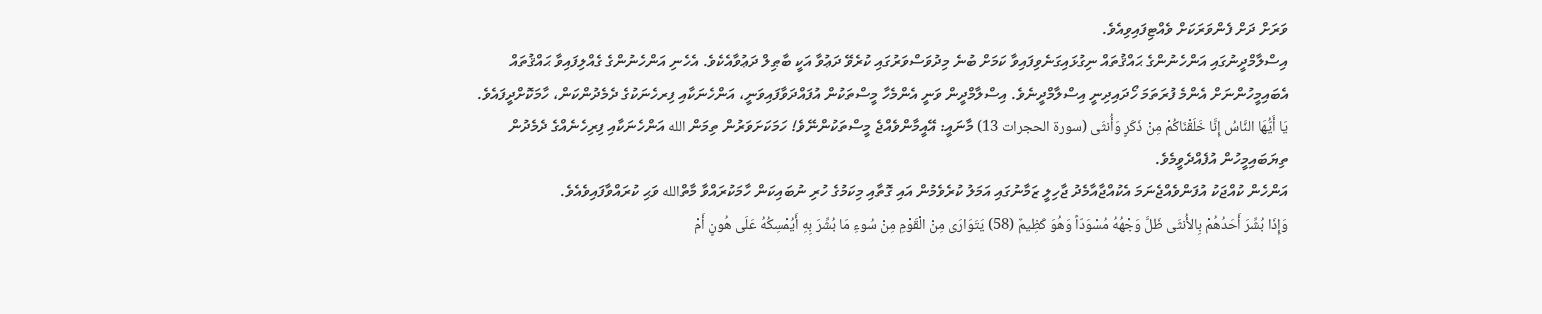ވަރަށް ދަށް ފެންވަރަކަށް ވެއްޓިފައިވިއެވެ.
އިސްލާމްދީނުގައި އަންހެނުންގެ ޙައްޤުތައް ނިގުޅައިގަނެވިފައިވާ ކަމަށް ބުނެ މިދުވަސްވަރުގައި ކުރެވޭ ދަޢުވާ އަކީ ބާޠިލް ދަޢުވާއެކެވެ. އެހެނި އަންހެނުންގެ ގެއްލިފައިވާ ޙައްޤުތައް އެބައިމީހުންނަށް އެންމެ ފުރަތަމަ ހޯދައިދިނީ އިސްލާމްދީނެވެ. އިސްލާމްދީން ވަނީ އެންމެހާ މީސްތަކުން އުފައްދަވާފައިވަނީ، އަންހެނަކާއި ފިރހެނަކުގެ ދެމެދުންކަން، ހާމަކޮށްދީފައެވެ.
يَا أَيُّهَا النَّاسُ إِنَّا خَلَقْنَاكُمْ مِنْ ذَكَرٍ وَأُنثَى (سورة الحجرات 13) މާނައީ: އޭއީމާންވެއްޖެ މީސްތަކުންނޭވެ! ހަމަކަށަވަރުން ތިމަން الله އަންހެނަކާއި ފިރިހެނެއްގެ ދެމެދުން ތިޔަބައިމީހުން އުފެއްދެވީމެވެ.
އަންހެން ކުއްޖަކު އުފަންވެއްޖެނަމަ އެކުއްޖާއާމެދު ޖާހިލީ ޒަމާނުގައި އަމަލު ކުރެވެމުން އައި ގޮތާއި މިކަމުގެ ހުރި ނުބައިކަން ހާމަކުރައްވާ މާތްالله ވަޙި ކުރައްވާފައިވެއެވެ.
وَإِذَا بُشِّرَ أَحَدُهُمْ بِالأُنثَى ظَلَّ وَجْهُهُ مُسْوَدّاً وَهُوَ كَظِيمٌ (58) يَتَوَارَى مِنْ الْقَوْمِ مِنْ سُوءِ مَا بُشِّرَ بِهِ أَيُمْسِكُهُ عَلَى هُونٍ أَمْ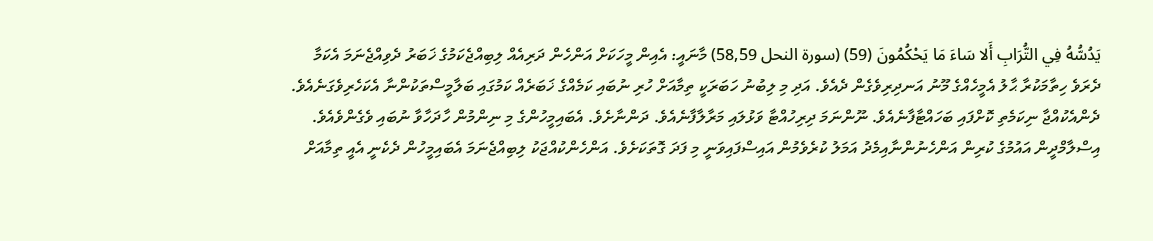يَدُسُّهُ فِي التُّرَابِ أَلا سَاءَ مَا يَحْكُمُونَ (59) (سورة النحل 58,59) މާނައީ: އެއިން މީހަކަށް އަންހެން ދަރިއެއް ލިބިއްޖެކަމުގެ ޚަބަރު ދެވިއްޖެނަމަ އެކަމާ ދެރަވެ ހިތާމަކުރާ ޙާލު އެމީހެއްގެ މޫނު އަނދިރިވެގެން ދެއެވެ. އަދި މި ލިބުނު ހަބަރަކީ ތިމާއަށް ހުރި ނުބައި ކަމެއްގެ ޚަބަރެއް ކަމުގައި ބަލާމީސްތަކުންނާ އެކަހެރިވެގަނެއެވެ. ދެންއެކުއްޖާ ނިކަމެތި ކޮށްފައި ބަހައްޓާފާނެއެވެ. ނޫންނަމަ ދިރިހުއްޓާ ވަޅުލައި މަރާލާފާނެއެވެ. ދަންނާށެވެ. އެބައިމީހުންގެ މި ނިންމުން ހާދަހާވާ ނުބައި ވެގެންވެއެވެ.
އިސްލާމްދީން އައުމުގެ ކުރިން އަންހެނުންނާއިމެދު އަމަލު ކުރެވެމުން އައިސްފައިވަނީ މި ފަދަ ގޮތަކަށެވެ. އަންހެންކުއްޖަކު ލިބިއްޖެނަމަ އެބައިމީހުން ދެކެނީ އެއީ ތިމާއަށް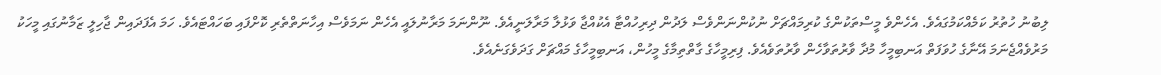ލިބުނު ހުތުރު ކަމެއްކަމުގައެވެ. އެހެންވެ މީސްތަކުންގެ ކުރިމައްޗަށް ނުކުންނަންވެސް ލަދުން ދިރިހުއްޓާ އެކުއްޖާ ވަޅުލާ މަރާލަނީއެވެ. ނޫންނަމަ މަރާނުލައީ އެހެން ނަމަވެސް އިހާނަތްތެރި ކޮށްފައި ބަހައްޓައެވެ. ހަމަ އެފަދައިން ޖާހިލީ ޒަމާނުގައި މީހަކު މަރުވެއްޖެނަމަ އޭނާގެ ހުވަފަތް އަނބިމީހާ މުދާ ވާރުތަވާހެން ވާރުތަވެއެވެ. ފިރިމީހާގެ ގާތްތިމާގެ މީހުން، އަނބިމީހާގެ މައްޗަށް ގަދަވެގަނެއެވެ.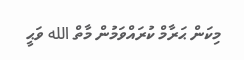މިކަން ޙަރާމް ކުރައްވަމުން މާތް الله ވަޙީ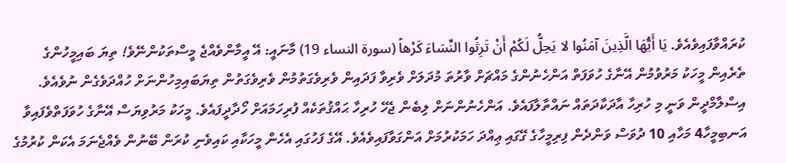ކުރައްވާފައިވެއެވެ. يَا أَيُّهَا الَّذِينَ آمَنُوا لا يَحِلُّ لَكُمْ أَنْ تَرِثُوا النِّسَاءَ كَرْهاً (سورة النساء 19) މާނައީ: އޭ އީމާންވެއްޖެ މީސްތަކުންނޭވެ! ތިޔަ ބައިމީހުންގެ ތެރެއިން މީހަކު މަރުވުމުން އޭނާގެ ހުވަފަތް އަންހެނުންގެ މައްޗަށް ވާރުތަ މުދަލަށް ވެރިވާ ފަދައިން ވެރިވެގަތުމުން ވެރިވެގަތުން ތިޔަބައިމިހުންނަށް ހުއްދަވެގެން ނުވެއެވެ.
އިސްލާމްދީން ވަނީ މި ހުރިހާ އާދަކާދަތައް ނައްތާލާފައެވެ. އަންހެނުންނަށް ލިބެން ޖެހޭ ހުރިހާ ޙައްޤުތަކެއް ފުރިހަމައަށް ހޯދާދީފައެވެ. މީހަކު މަރުވިޔަސް އޭނާގެ ހުވަފަތްވެފައިވާ އަނބިމީހާ4 މަހާއި 10 ދުވަސް ވަންދެން ފިރިމީހާގެ ގޭގައި ޢިއްދަ ހަމަކުރުމަށް އަންގަވާފައިވެއެވެ. އޭގެ ފަހުގައި އެހެން މީހަކާއި ކައިވެނި ކުރަން ބޭނުން ވެއްޖެނަމަ އެކަން ކުރުމުގެ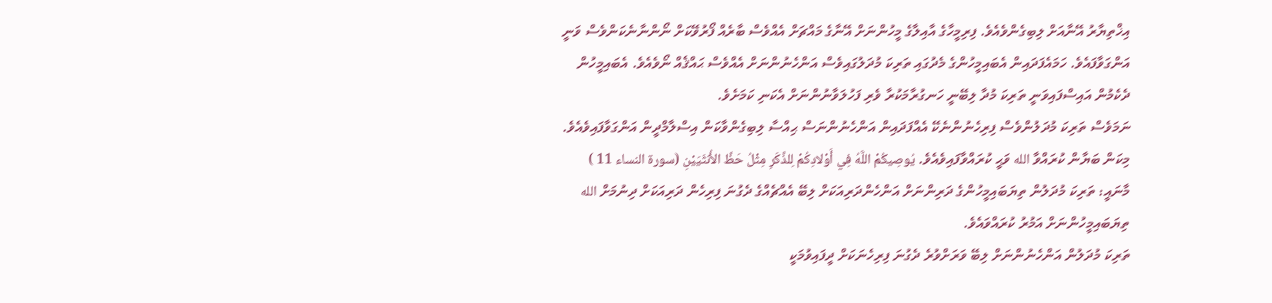އިޚްތިޔާރު އޭނާއަށް ލިބިގެންވެއެވެ. ފިރިމީހާގެ އާއިލާގެ މީހުންނަށް އޭނާގެ މައްޗަށް އެއްވެސް ބާރެއް ފޯރުވޭކަށް ނޯންނާނެކަންވެސް ވަނީ އަންގަވާފައެވެ. ހަމައެފަދައިން އެބައިމީހުންގެ މެދުގައި ތަރިކަ މުދަލުގައިވެސް އަންހެނުންނަށް އެއްވެސް ޙައްޤެއް ނޯވެއެވެ. އެބައިމީހުން ދެކެމުން އައިސްފައިވަނީ ތަރިކަ މުދާ ލިބޭނީ ހަނގުރާމަކުރާ ވެރި ފަހުލަވާނުންނަށް އެކަނި ކަމަށެވެ.
ނަމަވެސް ތަރިކަ މުދަލުންވެސް ފިރިހެނުންނެކޭ އެއްފަދައިން އަންހެނުންނަސް ޙިއްސާ ލިބިގެންވާކަން އިސްލާމްދީން އަންގަވާފައިވެއެވެ. މިކަން ބަޔާން ކުރައްވާ الله ވަޙީ ކުރައްވާފައިވެއެވެ. يُوصِيكُمْ اللَّهُ فِي أَوْلادِكُمْ لِلذَّكَرِ مِثْلُ حَظِّ الأُنثَيَيْنِ (سورة النساء 11 ) މާނައީ: ތަރިކަ މުދަލުން ތިޔަބައިމީހުންގެ ދަރިންނަށް އަންހެންދަރިއަކަށް ލިބޭ އެއްޗެއްގެ ދެގުނަ ފިރިހެން ދަރިއަކަށް ދިނުމަށް الله ތިޔަބައިމީހުންނަށް އަމުރު ކުރައްވައެވެ.
ތަރިކަ މުދަލުން އަންހެނުންނަށް ލިބޭ ވަރަށްވުރެ ދެގުނަ ފިރިހެނަކަށް ދީފައިވުމަކީ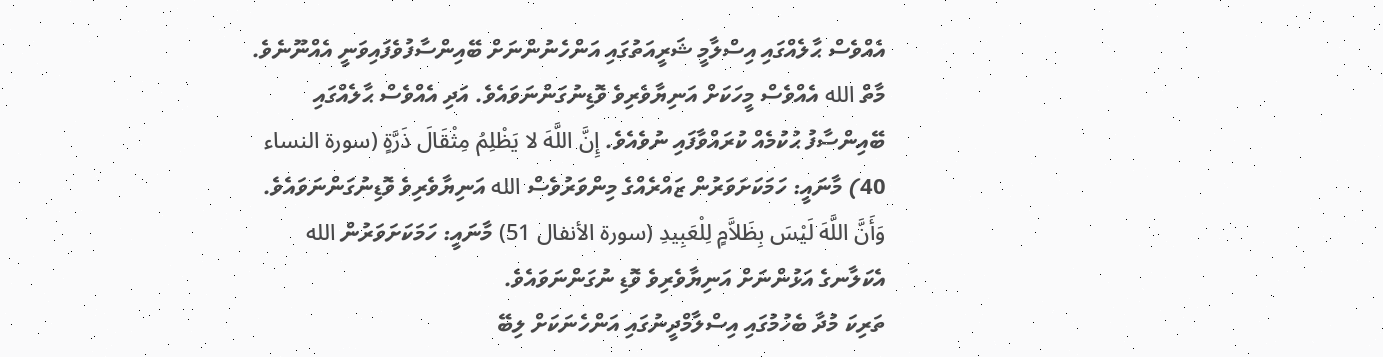އެއްވެސް ޙާލެއްގައި އިސްލާމީ ޝަރީއަތުގައި އަންހެނުންނަށް ބޭއިންސާފުވެފައިވަނީ އެއްނޫނެވެ. މާތް الله އެއްވެސް މީހަކަށް އަނިޔާވެރިވެ ވޮޑިނުގަންނަވައެވެ. އަދި އެއްވެސް ޙާލެއްގައި ބޭއިންސާފު ޙުކުމެއް ކުރައްވާފައި ނުވެއެވެ. إِنَّ اللَّهَ لا يَظْلِمُ مِثْقَالَ ذَرَّةٍ (سورة النساء 40) މާނައީ: ހަމަކަށަވަރުން ޒައްރެއްގެ މިންވަރުވެސް الله އަނިޔާވެރިވެ ވޮޑިނުގަންނަވައެވެ. وَأَنَّ اللَّهَ لَيْسَ بِظَلاَّمٍ لِلْعَبِيدِ (سورة الأنفال 51) މާނައީ: ހަމަކަށަވަރުން الله އެކަލާނގެ އަޅުންނަށް އަނިޔާވެރިވެ ވޮޑި ނުގަންނަވައެވެ.
ތަރިކަ މުދާ ބެހުމުގައި އިސްލާމްދީނުގައި އަންހެނަކަށް ލިބޭ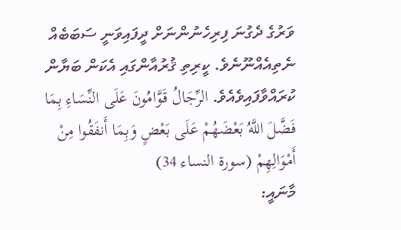ވަރުގެ ދެގުނަ ފިރިހެނުންނަށް ދީފައިވަނީ ސަބަބެއް ނެތިއެއްނޫނެވެ. ކީރިތި ޤުރުއާންގައި އެކަން ބަޔާން ކުރައްވާފައިވެއެވެ. الرِّجَالُ قَوَّامُونَ عَلَى النِّسَاءِ بِمَا فَضَّلَ اللَّهُ بَعْضَهُمْ عَلَى بَعْضٍ وَبِمَا أَنفَقُوا مِنْ أَمْوَالِهِمْ (سورة النساء 34)
މާނައީ: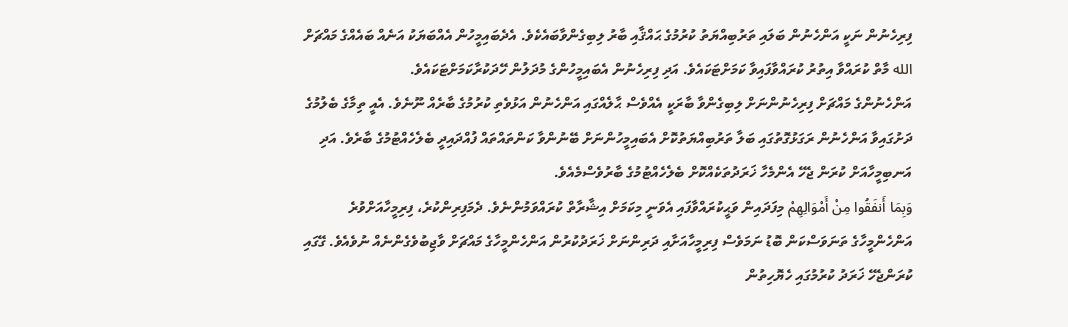ފިރިހެނުން ނަކީ އަންހެނުން ބަލައި ތަރުބިއްޔަތު ކުރުމުގެ ޙައްޤާއި ބާރު ލިބިގެންވާބައެކެވެ. އެދެބައިމީހުން އެއްބަޔަކު އަނެއް ބައެއްގެ މައްޗަށް الله މާތް ކުރައްވާ އިތުރު ކުރައްވާފައިވާ ކަމަށްޓަކައެވެ. އަދި ފިރިހެނުން އެބައިމީހުންގެ މުދަލުން ހޭދަކުރާކަމަށްޓަކައެވެ.
އަންހެނުންގެ މައްޗަށް ފިރިހެނުންނަށް ލިބިގެންވާ ބާރަކީ އެއްވެސް ޙާލެއްގައި އަންހެނުން އަޅުވެތި ކުރުމުގެ ބާރެއް ނޫނެވެ. އެއީ ތިމާގެ ބެލުމުގެ ދަށުގައިވާ އަންހެނުން ރަގަޅުގޮތުގައި ބަލާ ތަރުބިއްޔަތުކޮށް އެބައިމީހުންނަށް ބޭނުންވާ ކަންތައްތައް ފުއްދައިދީ ބެލެހެއްޓުމުގެ ބާރެވެ. އަދި އަނބިމީހާއަށް ކުރަން ޖެހޭ އެންމެހާ ޚަރަދުތަކެއްކޮށް ބެލެހެއްޓުމުގެ ބާރުވެސްމެއެވެ.
وَبِمَا أَنفَقُوا مِنْ أَمْوَالِهِمْ މިފަދައިން ވަޙީކުރައްވާފައި އެވަނީ މިކަމަށް އިޝާރާތް ކުރައްވަމުންނެވެ. ދެމަފިރިންކުރެ، ފިރިމީހާއަށްވުރެ އަންހެންމީހާގެ ތަނަވަސްކަން ބޮޑު ނަމަވެސް ފިރިމީހާއަށާއި ދަރިންނަށް ޚަރަދުކުރުން އަންހެންމީހާގެ މައްޗަށް ވާޖިބުވެގެންނެއް ނުވެއެވެ. ގޭގައި ކުރަންޖެހޭ ޚަރަދު ކުރުމުގައި ހެޔޮހިތުން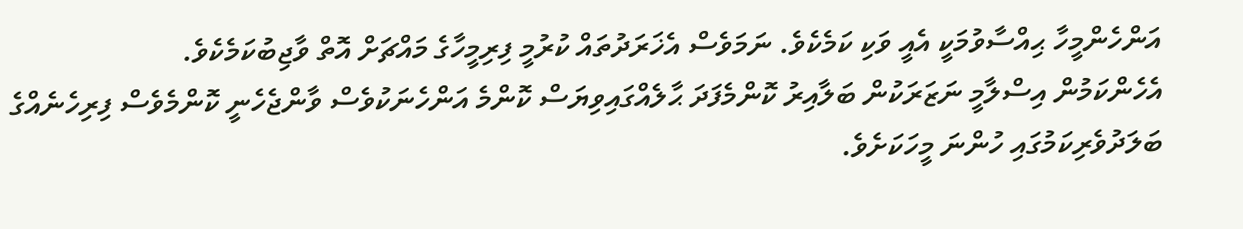އަންހެންމީހާ ޙިއްސާވުމަކީ އެއީ ވަކި ކަމެކެވެ. ނަމަވެސް އެޚަރަދުތައް ކުރުމީ ފިރިމީހާގެ މައްޗަށް އޮތް ވާޖިބުކަމެކެވެ.
އެހެންކަމުން އިސްލާމީ ނަޒަރަކުން ބަލާއިރު ކޮންމެފަދަ ޙާލެއްގައިވިޔަސް ކޮންމެ އަންހެނަކުވެސް ވާންޖެހެނީ ކޮންމެވެސް ފިރިހެނެއްގެ ބަލަދުވެރިކަމުގައި ހުންނަ މީހަކަށެވެ.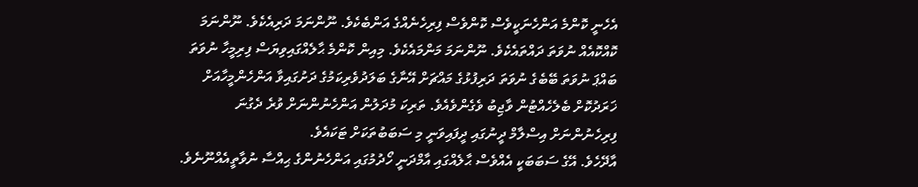އެހެނީ ކޮންމެ އަންހެނަކީވެސް ކޮންވެސް ފިރިހެނެއްގެ އަންބެކެވެ. ނޫންނަމަ ދަރިއެކެވެ. ނޫންނަމަ ކޮއްކޮއެއް ނުވަތަ ދައްތައެކެވެ. ނޫންނަމަ މަންމައެކެވެ. މިއިން ކޮންމެ ޙާލެއްގައިވިޔަސް ފިރިމީހާ ނުވަތަ ބައްޕަ ނުވަތަ ބޭބެގެ ނުވަތަ ދަރިފުޅުގެ މައްޗަށް އޭނާގެ ބަލަދުވެރިކަމުގެ ދަށުގައިވާ އަންހެންމީހާއަށް ޚަރަދުކޮށް ބެލެހެއްޓުން ވާޖިބު ވެގެންވެއެވެ. ތަރިކަ މުދަލުން އަންހެނުންނަށް ވުރެ ދެގުނަ ފިރިހެނުންނަށް އިސްލާމް ދީނުގައި ދީފައިވަނީ މި ސަބަބުތަކަށް ޓަކައެވެ.
އާދޭހެވެ. އޭގެ ސަބަބަކީ އެއްވެސް ޙާލެއްގައި އާމްދަނީ ހޯދުމުގައި އަންހެނުންގެ ޙިއްސާ ނުވާތީއެއްނޫނެވެ.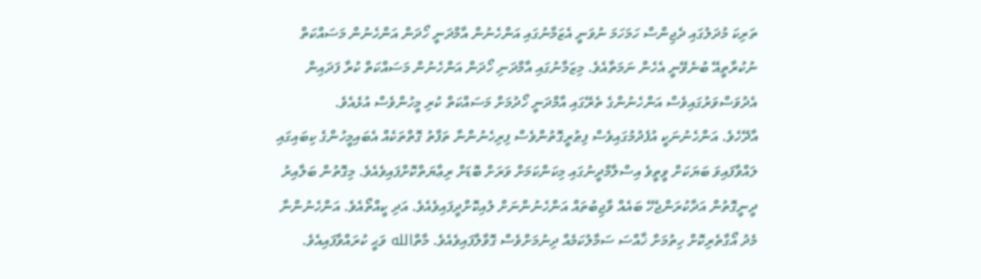ތަރިކަ މުދަލުގައި ދެޖިންސް ހަމަހަމަ ނުވަނީ އެޒަމާނުގައި އަންހެނުން އާމްދަނީ ހޯދަން އަންހެނުން މަސައްކަތް ނުކުރާތީއޭ ބުނެވޭނީ އެހެން ނަމަތާއެވެ. މިޒަމާނުގައި އާމްދަނި ހޯދަން އަންހެނުން މަސައްކަތް ކުރާ ފަދައިން އެދުވަސްވަރުގައިވެސް އަންހެނުންގެ ތެރޭގައި އާމްދަނީ ހޯދުމަށް މަސައްކަތް ކުރި މީހުންވެސް އުޅެއެވެ.
އާދޭހެވެ. އަންހެނުނަކީ އުފެދުމުގައިވެސް ފިޠުރީގޮތުންވެސް ފިރިހެނުންނާ ތަފާތު ގޮތްތަކެއް އެބައިމީހުންގެ ކިބައިގައި ލައްވާފައިވަ ބަޔަކަށް ވީތީވެ އިސްލާމްދީނުގައި މިކަންކަމަށް ވަރަށް ބޮޑަށް ރިޢާޔަތްކޮށްފައިވެއެވެ. މިގޮތުން ބަލާއިރު ދީނީގޮތުން އަދާކުރަންޖެހޭ ބައެއް ވާޖިބުތައް އަންހެނުންނަށް ލުއިކޮށްދީފައިވެއެވެ. އަދި ކީއްތޯއެވެ. އަންހެނުންނާ މެދު އޯގާތެރިކޮށް ހިތުމަށް ޚާއްސަ ސަމާލުކަމެއް ދިނުމަށްވެސް ގޮވާލާފައިވެއެވެ. މާތްالله ވަޙީ ކުރައްވާފައިއެވެ.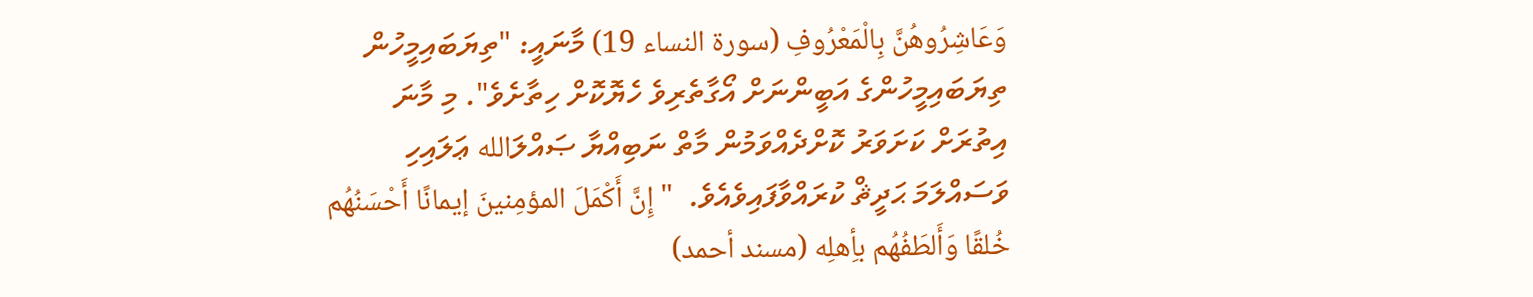وَعَاشِرُوهُنَّ بِالْمَعْرُوفِ (سورة النساء 19) މާނައީ: "ތިޔަބައިމީހުން ތިޔަބައިމީހުންގެ އަބީންނަށް އޯގާތެރިވެ ހެޔޮކޮށް ހިތާށެވެ". މި މާނަ އިތުރަށް ކަށަވަރު ކޮށްދެއްވަމުން މާތް ނަބިއްޔާ ޞައްލަالله ޢަލައިހި ވަސައްލަމަ ޙަދީޘް ކުރައްވާފައިވެއެވެ.  "إِنَّ أَكْمَلَ المؤمِنينَ إيمانًا أَحْسَنُهُم خُلقًا وَأَلطَفُهُم بأِهلِه (مسند أحمد)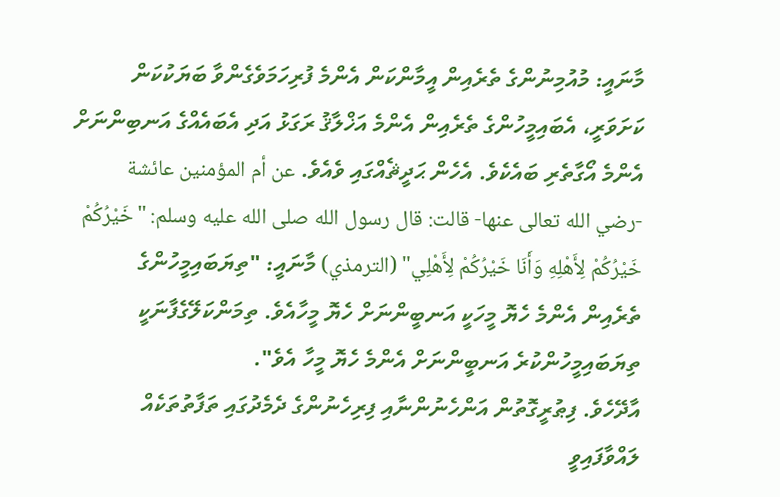މާނައީ: މުއުމިނުންގެ ތެރެއިން އީމާންކަން އެންމެ ފުރިހަމަވެގެންވާ ބަޔަކުކަން ކަށަވަރީ، އެބައިމީހުންގެ ތެރެއިން އެންމެ އަޚްލާޤު ރަގަޅު އަދި އެބައެއްގެ އަނބިންނަށް އެންމެ އޯގާތެރި ބައެކެވެ. އެހެން ޙަދީޘެއްގައި ވެއެވެ. عن أم المؤمنين عائشة -رضي الله تعالى عنها- قالت: قال رسول الله صلى الله عليه وسلم: "خَيْرُكُمْ خَيْرُكُمْ لِأَهْلِهِ وَأَنَا خَيْرُكُمْ لِأَهْلِي" (الترمذي) މާނައީ: "ތިޔަބައިމީހުންގެ ތެރެއިން އެންމެ ހެޔޮ މީހަކީ އަނބީންނަށް ހެޔޮ މީހާއެވެ. ތިމަންކަލޭގެފާނަކީ ތިޔަބައިމީހުންކުރެ އަނބީންނަށް އެންމެ ހެޔޮ މީހާ އެވެ".
އާދޭހެވެ. ފިޠުރީގޮތުން އަންހެނުންނާއި ފިރިހެނުންގެ ދެމެދުގައި ތަފާތުތަކެއް ލައްވާފައިވީ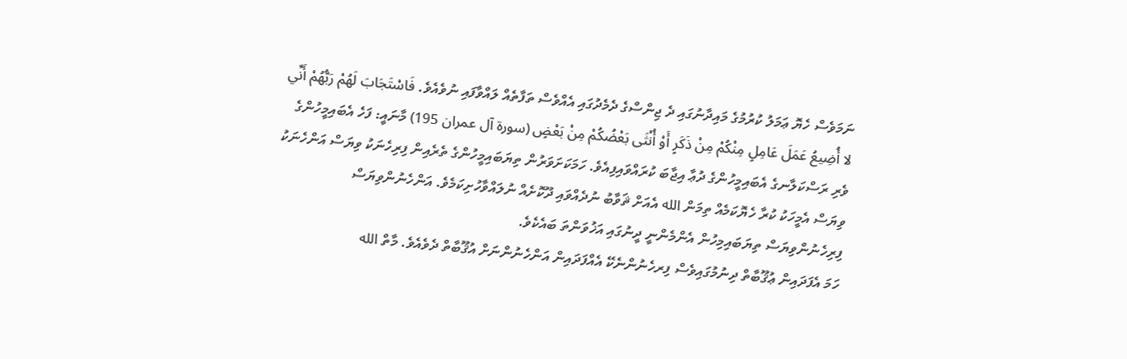ނަމަވެސް ހެޔޮ ޢަމަލު ކުރުމުގެ މައިދާނުގައި ދެ ޖިންސްގެ ދެމެދުގައި އެއްވެސް ތަފާތެއް ލައްވާފައި ނުވެއެވެ. فَاسْتَجَابَ لَهُمْ رَبُّهُمْ أَنِّي لا أُضِيعُ عَمَلَ عَامِلٍ مِنْكُمْ مِنْ ذَكَرٍ أَوْ أُنْثَى بَعْضُكُمْ مِنْ بَعْضٍ (سورة آل عمران 195) މާނައީ: ފަހެ އެބައިމީހުންގެ ވެރި ރަސްކަލާނގެ އެބައިމީހުންގެ ދުޢާ އިޖާބަ ކުރައްވައިފިއެވެ. ހަމަކަށަވަރުން ތިޔަބައިމީހުންގެ ތެރެއިން ފިރިހެނަކު ވިޔަސް އަންހެނަކު ވިޔަސް އެމީހަކު ކުރާ ހެޔޮކަމެއް ތިމަން الله އެއަށް ޘަވާބު ނުދެއްވައި ދޫކޮށެއް ނުލައްވާހުށިކަމެވެ. އަންހެނުންވިޔަސް ފިރިހެނުންވިޔަސް ތިޔަބައިމިހުން އެންމެންނީ ދީނުގައި އަޚުވަންތަ ބައެކެވެ.
ހަމަ އެފަދައިން ޢުޤޫބާތް ދިނުމުގައިވެސް ފިރހެނުންނެކޭ އެއްފަދައިން އަންހެނުންނަށް އުޤޫބާތް ދެވެއެވެ. މާތް الله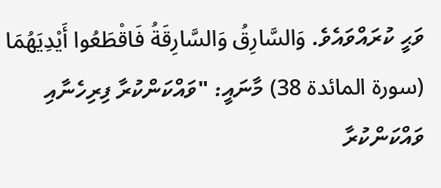ވަޙީ ކުރައްވައެވެ. وَالسَّارِقُ وَالسَّارِقَةُ فَاقْطَعُوا أَيْدِيَهُمَا (سورة المائدة 38) މާނައީ: "ވައްކަންކުރާ ފިރިހެނާއި ވައްކަންކުރާ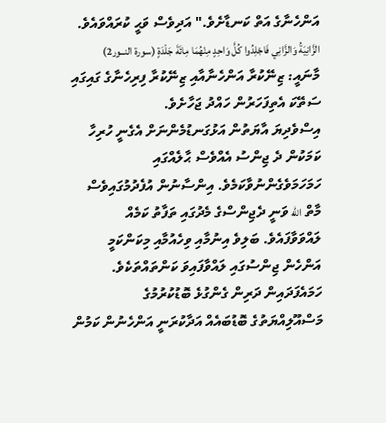އަންހެނާގެ އަތް ކަނޑާށެވެ." އަދިވެސް ވަޙީ ކުރައްވައެވެ. الزَّانِيَةُ وَالزَّانِي فَاجْلِدُوا كُلَّ وَاحِدٍ مِنْهُمَا مِائَةَ جَلْدَةٍ (سورة النــور2) މާނައީ: ޒިނޭކުރާ އަންހެނާއާއި ޒިނޭކުރާ ފިރިހެނާގެ ގައިގައި ސަތޭކަ އެތިފަހަރުން ހައްދު ޖަހާށެވެ.
އިސްވެދިޔަ އާޔަތުން އަޅުގަނޑުމެންނަށް އެގެނީ ހުރިހާ ކަމަކުން ދެ ޖިންސު އެއްވެސް ޙާލެއްގައި ހަމަހަމަވެގެންނުވާކަމެވެ. އިންސާނުން އުފެދުމުގައިވެސް މާތް الله ވަނީ ދެޖިންސްގެ މެދުގައި ތަފާތު ކަމެއް ލައްވަވާފައެވެ. ބަލިވެ އިނުމާއި ވިހެއުމާއި މިކަންކަމީ އަންހެން ޖިންސުގައި ލައްވާފައިވަ ކަންތައްތަކެވެ. ހަމައެފަދައިން ދަރިން ގެންގުޅެ ބޮޑުކުރުމުގެ މަސްއޫލިއްޔަތުގެ ބޮޑުބައެއް އަދާކުރަނީ އަންހެނުން ކަމުން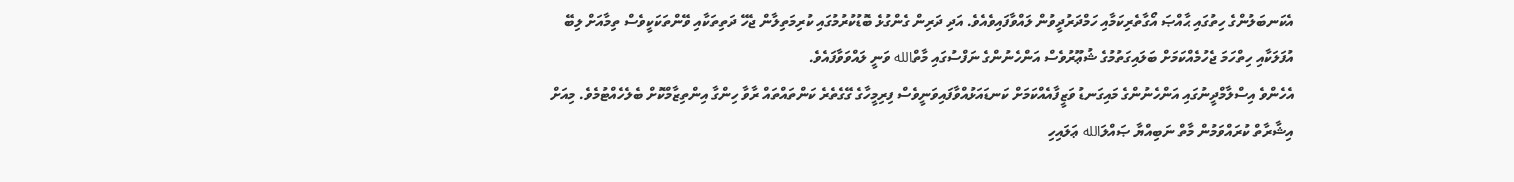އެކަނބަލުންގެ ހިތުގައި ޙާއްޞަ އޯގާތެރިކަމާއި ހަމްދަރުދީވުން ލައްވާފައިވެއެވެ. އަދި ދަރިން ގެންގުޅެ ބޮޑުކުރުމުގައި ކުރިމަތިލާން ޖެހޭ ދަތިތަކާއި ވޭންތަކަކީވެސް ތިމާއަށް ލިބޭ އުފަލަކާއި ހިތްހަމަ ޖެހުމެއްކަމަށް ބަލައިގަތުމުގެ ޝުޢޫރުވެސް އަންހެނުންގެ ނަފްސުގައި މާތްالله ވަނީ ލައްވަވާފައެވެ.
އެހެންވެ އިސްލާމްދީނުގައި އަންހެނުންގެ މައިގަނޑު ވަޒީފާއެއްކަމަށް ކަނޑައަޅުއްވާފައިވަނީވެސް ފިރިމީހާގެ ގޭގެތެރެ ކަންތައްތައް ރާވާ ހިންގާ އިންތިޒާމްކޮށް ބެލެހެއްޓުމެވެ. މިއަށް އިޝާރާތް ކުރައްވަމުން މާތް ނަބިއްޔާ ޞައްލަالله ޢަލައިހި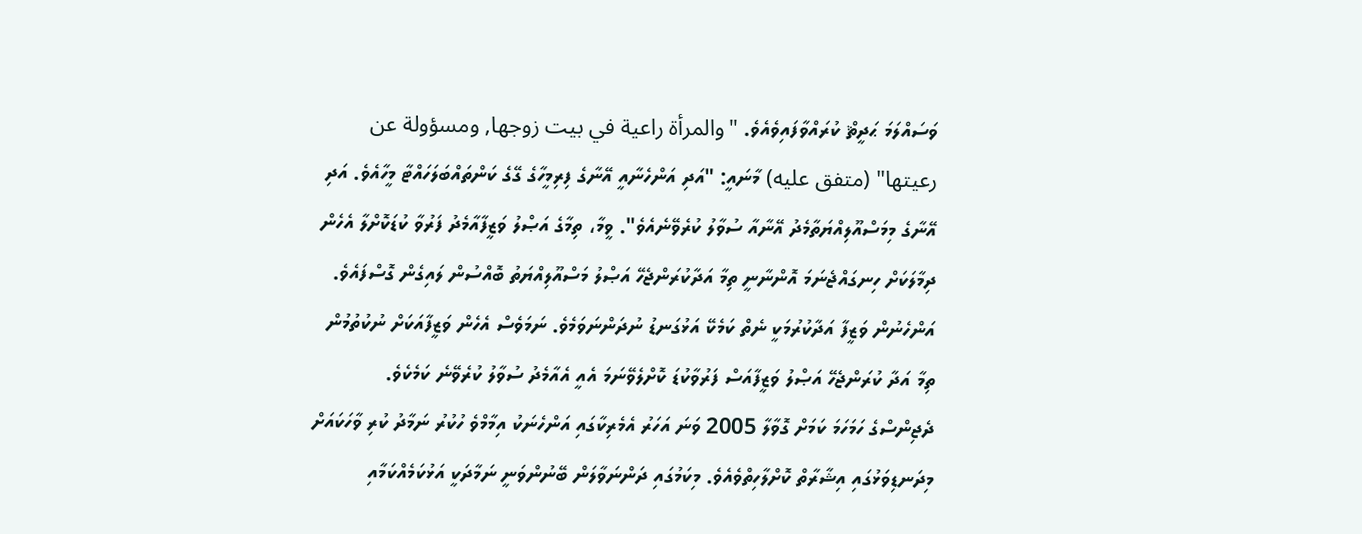ވަސައްލަމަ ޙަދީޘް ކުރައްވާފައިވެއެވެ. "والمرأة راعية في بيت زوجها, ومسؤولة عن رعيتها" (متفق عليه) މާނައީ: "އަދި އަންހެނާއީ އޭނާގެ ފިރިމީހާގެ ގޭގެ ކަންތައްބަލަހައްޓާ މީހާއެވެ. އަދި އޭނާގެ މިމަސްއޫލިއްޔަތާމެދު އޭނާއާ ސުވާލު ކުރެވޭނެއެވެ". ވީމާ، ތިމާގެ އަޞްލު ވަޒީފާއާމެދު ފަރުވާ ކުޑަކޮށްލާ އެހެން ދިމާލަކަށް ހިނގައްޖެނަމަ އޮންނާނީ ތިމާ އަދާކުރަންޖެހޭ އަޞްލު މަސްއޫލިއްޔަތު ބޮއްސުން ލައިގެން ގޮސްފައެވެ. އަންހެނުން ވަޒީފާ އަދާކުރުމަކީ ނެތް ކަމެކޭ އަޅުގަނޑު ނުދަންނަވަމެވެ. ނަމަވެސް އެހެން ވަޒީފާއަކަށް ނުކުތުމުން ތިމާ އަދާ ކުރަންޖެހޭ އަޞްލު ވަޒީފާއަސް ފަރުވާކުޑަ ކޮށްލެވޭނަމަ އެއީ އެއާމެދު ސުވާލު ކުރެވޭނެ ކަމެކެވެ.
ދެޖިންސްގެ ހަމަހަމަ ކަމަށް ގޮވާލާ 2005 ވަނަ އަހަރު އެމެރިކާގައި އަންހެނަކު އިމާމްވެ ހުކުރު ނަމާދު ކުރި ވާހަކައަށް މިދަނޑިވަޅުގައި އިޝާރާތް ކޮށްލާހިތްވެއެވެ. މިކަމުގައި ދަންނަވާލަން ބޭނުންވަނީ ނަމާދަކީ އަޅުކަމެއްކަމާއި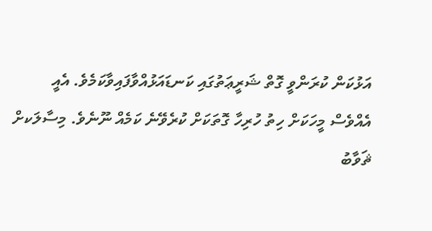އަޅުކަން ކުރަންވީ ގޮތް ޝަރީޢަތުގައި ކަނޑައަޅުއްވާފައިވާކަމެވެ. އެއީ އެއްވެސް މީހަކަށް ހިތު ހުރިހާ ގޮތަކަށް ކުރެވޭނެ ކަމެއް ނޫނެވެ. މިސާލަކށް ޘަވާބު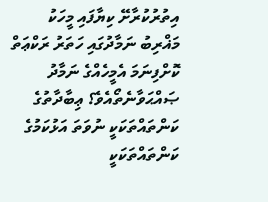އިތުރުކުރާށޭ ކިޔާފައި މީހަކު މަޣްރިބު ނަމާދުގައި ހަތަރު ރަކްޢަތް ކޮށްފިނަމަ އެމީހެއްގެ ނަމާދު ޞައްޙަވާނެތޯއެވެ؟ ޢިބާދާތުގެ ކަންތައްތަކަކީ ނުވަތަ އަޅުކަމުގެ ކަންތައްތަކަކީ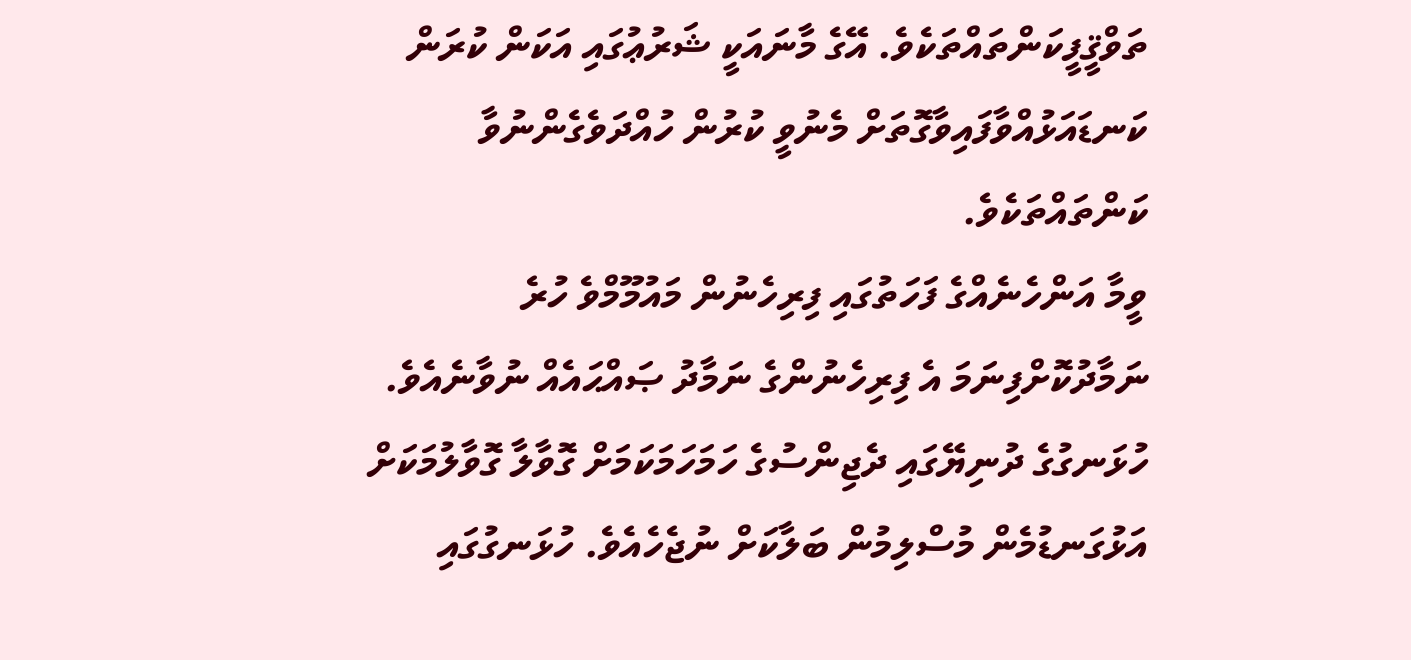ތަވްޤީފީކަންތައްތަކެވެ. އޭގެ މާނައަކީ ޝަރުޢުގައި އަކަން ކުރަން ކަނޑައަޅުއްވާފައިވާގޮތަށް މެނުވީ ކުރުން ހުއްދަވެގެންނުވާ ކަންތައްތަކެވެ.
ވީމާ އަންހެނެއްގެ ފަހަތުގައި ފިރިހެނުން މައުމޫމްވެ ހުރެ ނަމާދުކޮށްފިނަމަ އެ ފިރިހެނުންގެ ނަމާދު ޞައްޙައެއް ނުވާނެއެވެ.
ހުޅަނގުގެ ދުނިޔޭގައި ދެޖިންސުގެ ހަމަހަމަކަމަށް ގޮވާލާ ގޮވާލުމަކަށް އަޅުގަނޑުމެން މުސްލިމުން ބަލާކަށް ނުޖެހެއެވެ. ހުޅަނގުގައި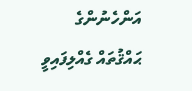އަންހެނުންގެ ޙައްޤުތައް ގެއްލިފައިވީ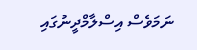ނަމަވެސް އިސްލާމްދީނުގައި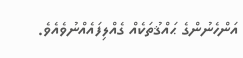އަންހެނުންގެ ޙައްޤުތަކެއް ގެއްލިފައެއްނުވެއެވެ.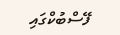ފޭސްބުކްގައި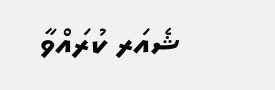ޝެއަރ ކުރައްވާ